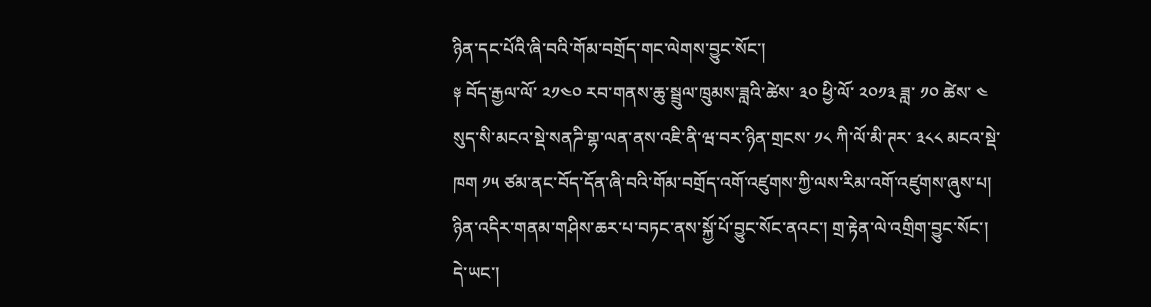ཉིན་དང་པོའི་ཞི་བའི་གོམ་བགྲོད་གང་ལེགས་བྱུང་སོང་།
༈ བོད་རྒྱལ་ལོ་ ༢༡༤༠ རབ་གནས་ཆུ་སྦྲུལ་ཁྲུམས་ཟླའི་ཚེས་ ༣༠ ཕྱི་ལོ་ ༢༠༡༣ ཟླ་ ༡༠ ཚེས་ ༤ སུད་སི་མངའ་སྡེ་སནཌི་གྷ་ལན་ནས་འཇི་ནི་ཝ་བར་ཉིན་གྲངས་ ༡༨ ཀི་ལོ་མི་ཊར་ ༣༨༨ མངའ་སྡེ་ཁག ༡༥ ཙམ་ནང་བོད་དོན་ཞི་བའི་གོམ་བགྲོད་འགོ་འཛུགས་ཀྱི་ལས་རིམ་འགོ་འཛུགས་ཞུས་པ། ཉིན་འདིར་གནམ་གཤིས་ཆར་པ་བཏང་ནས་སྐྱོ་པོ་བྱུང་སོང་ནའང་། གྲ་རྟེན་ལེ་འགྲིག་བྱུང་སོང་། དེ་ཡང་།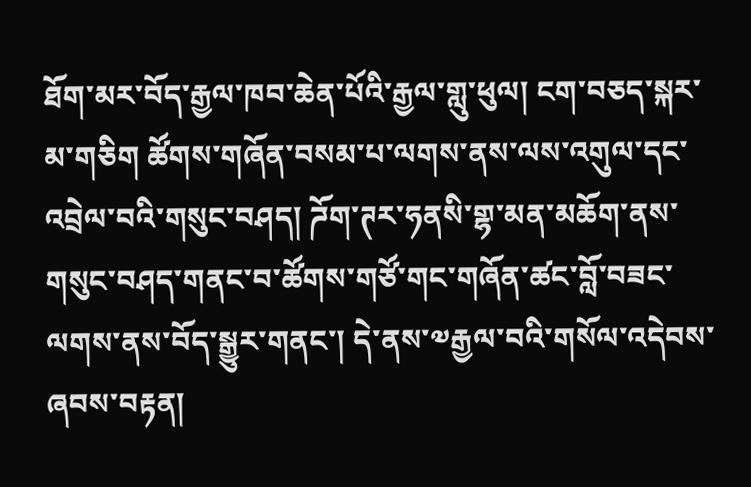ཐོག་མར་བོད་རྒྱལ་ཁབ་ཆེན་པོའི་རྒྱལ་གླུ་ཕུལ། ངག་བཅད་སྐར་མ་གཅིག ཚོགས་གཞོན་བསམ་པ་ལགས་ནས་ལས་འགུལ་དང་འབྲེལ་བའི་གསུང་བཤད། ཌོག་ཊར་ཧནསི་གྷ་མན་མཆོག་ནས་གསུང་བཤད་གནང་བ་ཚོགས་གཙོ་གང་གཞོན་ཚང་བློ་བཟང་ལགས་ནས་བོད་སྒྱུར་གནང་། དེ་ནས་༧རྒྱལ་བའི་གསོལ་འདེབས་ཞབས་བརྟན།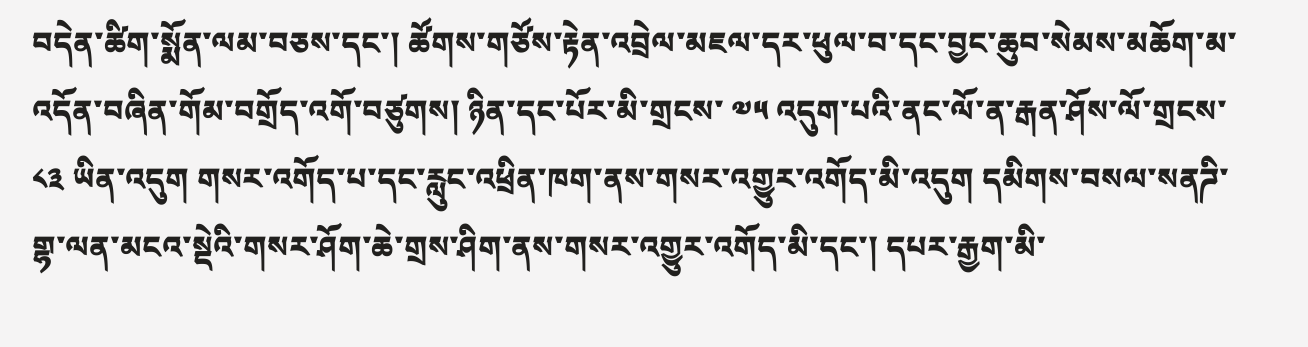བདེན་ཚིག་སྨོན་ལམ་བཅས་དང་། ཚོགས་གཙོས་རྟེན་འབྲེལ་མཇལ་དར་ཕུལ་བ་དང་བྱང་ཆུབ་སེམས་མཆོག་མ་འདོན་བཞིན་གོམ་བགྲོད་འགོ་བཙུགས། ཉིན་དང་པོར་མི་གྲངས་ ༧༥ འདུག་པའི་ནང་ལོ་ན་རྒན་ཤོས་ལོ་གྲངས་ ༨༣ ཡིན་འདུག གསར་འགོད་པ་དང་རླུང་འཕྲིན་ཁག་ནས་གསར་འགྱུར་འགོད་མི་འདུག དམིགས་བསལ་སནཌི་གྷ་ལན་མངའ་སྡེའི་གསར་ཤོག་ཆེ་གྲས་ཤིག་ནས་གསར་འགྱུར་འགོད་མི་དང་། དཔར་རྒྱག་མི་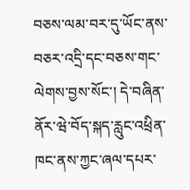བཅས་ལམ་བར་དུ་ཡོང་ནས་བཅར་འདྲི་དང་བཅས་གང་ལེགས་བྱས་སོང་། དེ་བཞིན་ནོར་ཝེ་བོད་སྐད་རླུང་འཕྲིན་ཁང་ནས་ཀྱང་ཞལ་དཔར་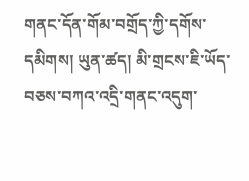གནང་དོན་གོམ་བགྲོད་ཀྱི་དགོས་དམིགས། ཡུན་ཚད། མི་གྲངས་ཇི་ཡོད་བཅས་བཀའ་འདྲི་གནང་འདུག་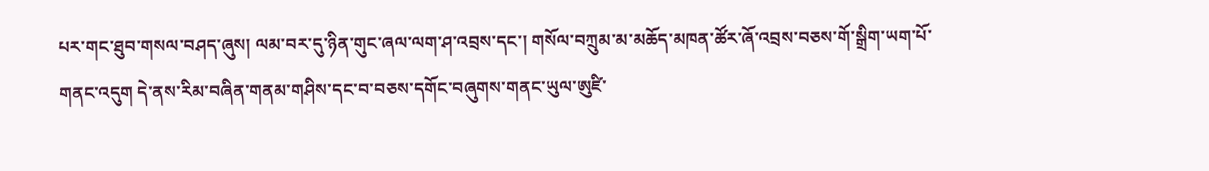པར་གང་ཐུབ་གསལ་བཤད་ཞུས། ལམ་བར་དུ་ཉིན་གུང་ཞལ་ལག་ཤ་འབྲས་དང་། གསོལ་བཀྲུམ་མ་མཆོད་མཁན་ཚོར་ཞོ་འབྲས་བཅས་གོ་སྒྲིག་ཡག་པོ་གནང་འདུག དེ་ནས་རིམ་བཞིན་གནམ་གཤིས་དང་བ་བཅས་དགོང་བཞུགས་གནང་ཡུལ་ཨུཛི་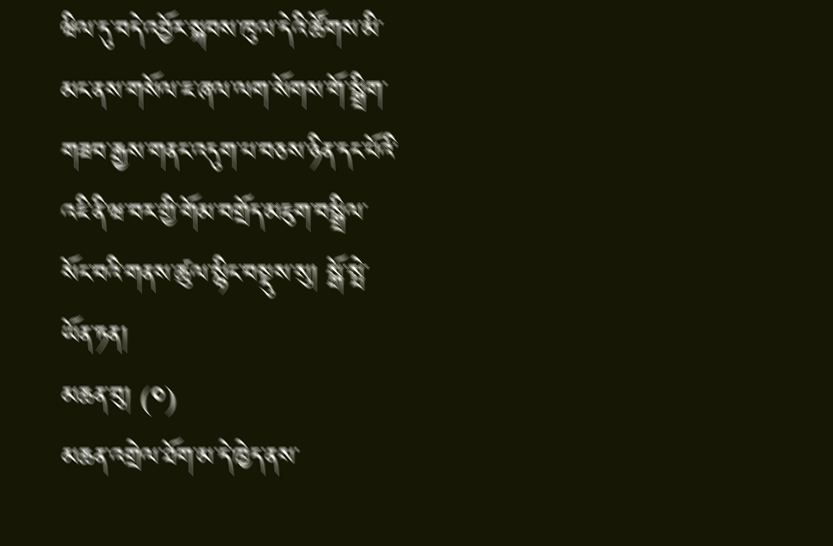ཝིལ་དུ་བདེ་འབྱོར་སྐབས་ཁུལ་དེའི་ཚོགས་མི་མང་ནས་གསོལ་ཇ་ཞལ་ལག་སོགས་གོ་སྒྲིག་གཟབ་རྒྱས་གནང་འདུག་པ་བཅས་ཉིན་དང་པོའི་འཇི་ནི་ཝ་བར་གྱི་གོམ་བགྲོད་མཇུག་བསྒྲིལ་སོང་བའི་གནས་ཚུལ་སྙིང་བསྡུས་སུ། སྒོ་སྤེ་ཡོན་ཏན།
མཆན་བུ། (༠)
མཆན་འགྲེལ་ཐོག་མ་དེ་ཁྱེད་ནས་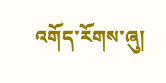འགོད་རོགས་ཞུ།